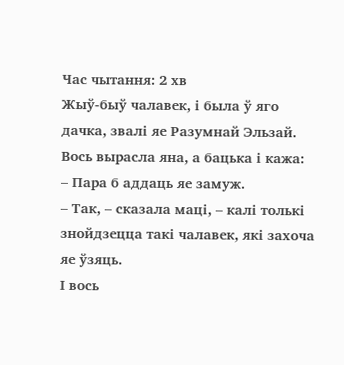Час чытання: 2 хв
Жыў-быў чалавек, і была ў яго дачка, звалі яе Разумнай Эльзай. Вось вырасла яна, а бацька і кажа:
– Пара б аддаць яе замуж.
– Так, – сказала маці, – калі толькі знойдзецца такі чалавек, які захоча яе ўзяць.
І вось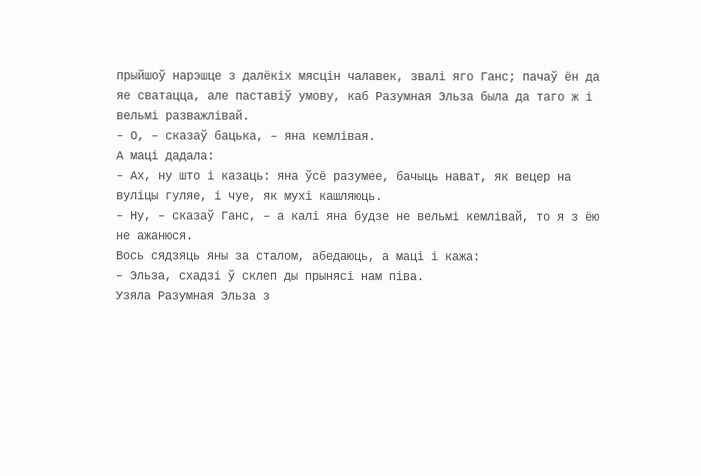прыйшоў нарэшце з далёкіх мясцін чалавек, звалі яго Ганс; пачаў ён да яе сватацца, але паставіў умову, каб Разумная Эльза была да таго ж і вельмі разважлівай.
– О, – сказаў бацька, – яна кемлівая.
А маці дадала:
– Ах, ну што і казаць: яна ўсё разумее, бачыць нават, як вецер на вуліцы гуляе, і чуе, як мухі кашляюць.
– Ну, – сказаў Ганс, – а калі яна будзе не вельмі кемлівай, то я з ёю не ажанюся.
Вось сядзяць яны за сталом, абедаюць, а маці і кажа:
– Эльза, схадзі ў склеп ды прынясі нам піва.
Узяла Разумная Эльза з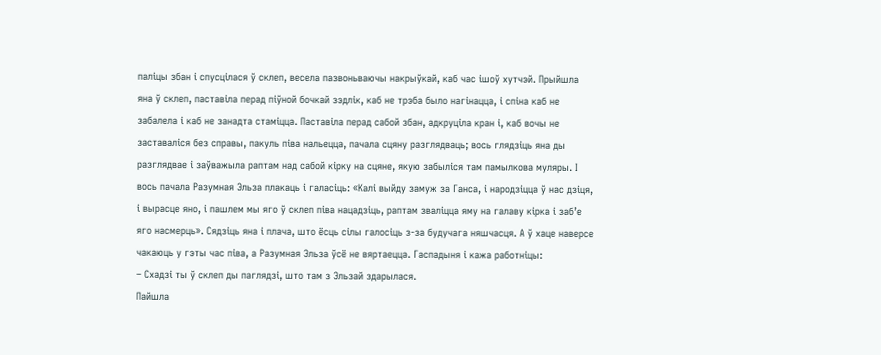паліцы збан і спусцілася ў склеп, весела пазвоньваючы накрыўкай, каб час ішоў хутчэй. Прыйшла яна ў склеп, паставіла перад піўной бочкай зэдлік, каб не трэба было нагінацца, і спіна каб не забалела і каб не занадта стаміцца. Паставіла перад сабой збан, адкруціла кран і, каб вочы не заставаліся без справы, пакуль піва нальецца, пачала сцяну разглядваць; вось глядзіць яна ды разглядвае і заўважыла раптам над сабой кірку на сцяне, якую забыліся там памылкова муляры. І вось пачала Разумная Эльза плакаць і галасіць: «Калі выйду замуж за Ганса, і народзіцца ў нас дзіця, і вырасце яно, і пашлем мы яго ў склеп піва нацадзіць, раптам зваліцца яму на галаву кірка і заб’е яго насмерць». Сядзіць яна і плача, што ёсць сілы галосіць з-за будучага няшчасця. А ў хаце наверсе чакаюць у гэты час піва, а Разумная Эльза ўсё не вяртаецца. Гаспадыня і кажа работніцы:
– Схадзі ты ў склеп ды паглядзі, што там з Эльзай здарылася.
Пайшла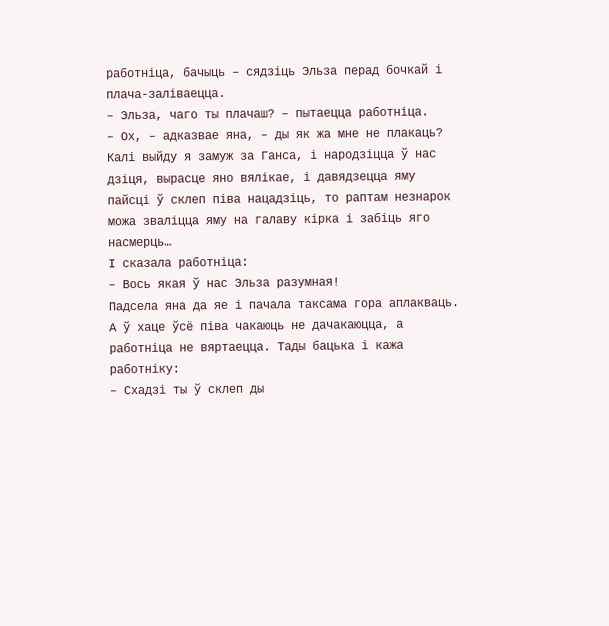работніца, бачыць – сядзіць Эльза перад бочкай і плача-заліваецца.
– Эльза, чаго ты плачаш? – пытаецца работніца.
– Ох, – адказвае яна, – ды як жа мне не плакаць? Калі выйду я замуж за Ганса, і народзіцца ў нас дзіця, вырасце яно вялікае, і давядзецца яму пайсці ў склеп піва нацадзіць, то раптам незнарок можа зваліцца яму на галаву кірка і забіць яго насмерць…
І сказала работніца:
– Вось якая ў нас Эльза разумная!
Падсела яна да яе і пачала таксама гора аплакваць. А ў хаце ўсё піва чакаюць не дачакаюцца, а работніца не вяртаецца. Тады бацька і кажа работніку:
– Схадзі ты ў склеп ды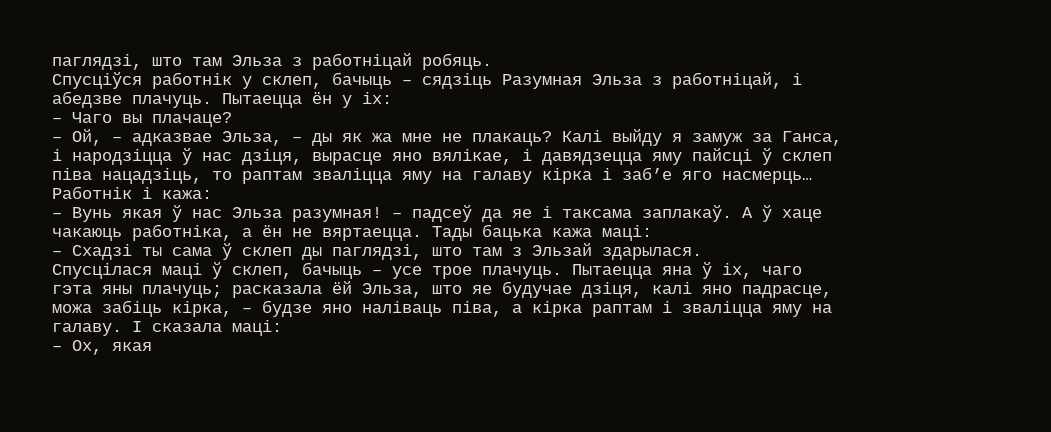паглядзі, што там Эльза з работніцай робяць.
Спусціўся работнік у склеп, бачыць – сядзіць Разумная Эльза з работніцай, і абедзве плачуць. Пытаецца ён у іх:
– Чаго вы плачаце?
– Ой, – адказвае Эльза, – ды як жа мне не плакаць? Калі выйду я замуж за Ганса, і народзіцца ў нас дзіця, вырасце яно вялікае, і давядзецца яму пайсці ў склеп піва нацадзіць, то раптам зваліцца яму на галаву кірка і заб’е яго насмерць…
Работнік і кажа:
– Вунь якая ў нас Эльза разумная! – падсеў да яе і таксама заплакаў. А ў хаце чакаюць работніка, а ён не вяртаецца. Тады бацька кажа маці:
– Схадзі ты сама ў склеп ды паглядзі, што там з Эльзай здарылася.
Спусцілася маці ў склеп, бачыць – усе трое плачуць. Пытаецца яна ў іх, чаго гэта яны плачуць; расказала ёй Эльза, што яе будучае дзіця, калі яно падрасце, можа забіць кірка, – будзе яно наліваць піва, а кірка раптам і зваліцца яму на галаву. І сказала маці:
– Ох, якая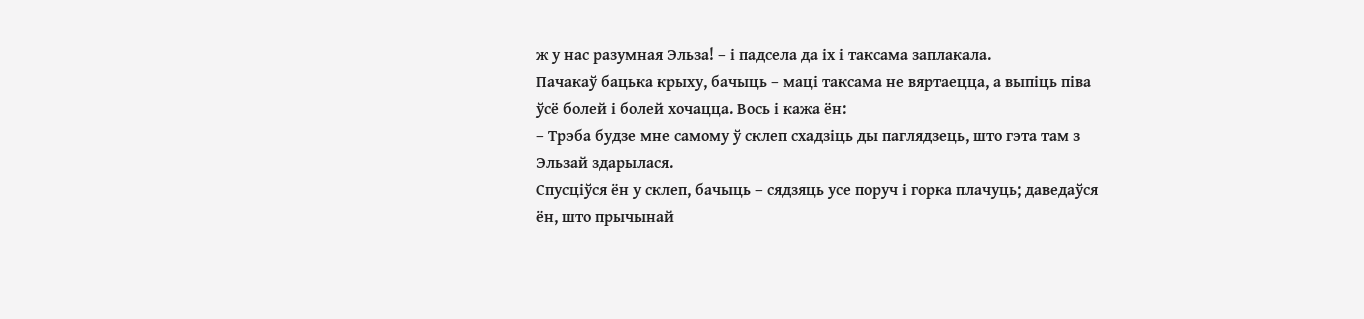ж у нас разумная Эльза! – і падсела да іх і таксама заплакала.
Пачакаў бацька крыху, бачыць – маці таксама не вяртаецца, а выпіць піва ўсё болей і болей хочацца. Вось і кажа ён:
– Трэба будзе мне самому ў склеп схадзіць ды паглядзець, што гэта там з Эльзай здарылася.
Спусціўся ён у склеп, бачыць – сядзяць усе поруч і горка плачуць; даведаўся ён, што прычынай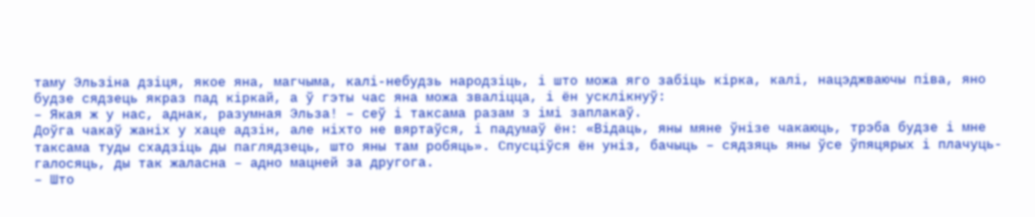таму Эльзіна дзіця, якое яна, магчыма, калі-небудзь народзіць, і што можа яго забіць кірка, калі, нацэджваючы піва, яно будзе сядзець якраз пад кіркай, а ў гэты час яна можа зваліцца, і ён усклікнуў:
– Якая ж у нас, аднак, разумная Эльза! – сеў і таксама разам з імі заплакаў.
Доўга чакаў жаніх у хаце адзін, але ніхто не вяртаўся, і падумаў ён: «Відаць, яны мяне ўнізе чакаюць, трэба будзе і мне таксама туды схадзіць ды паглядзець, што яны там робяць». Спусціўся ён уніз, бачыць – сядзяць яны ўсе ўпяцярых і плачуць-галосяць, ды так жаласна – адно мацней за другога.
– Што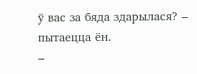ў вас за бяда здарылася? – пытаецца ён.
–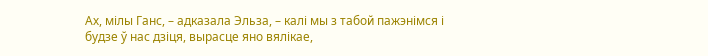Ах, мілы Ганс, – адказала Эльза, – калі мы з табой пажэнімся і будзе ў нас дзіця, вырасце яно вялікае,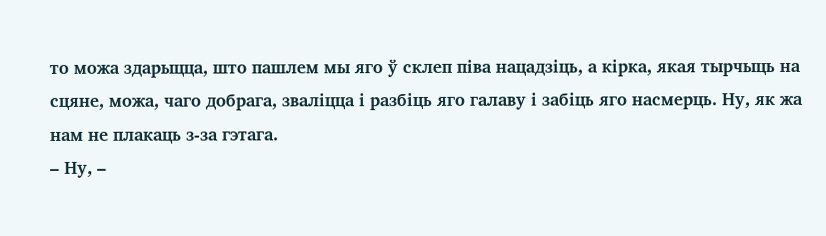то можа здарыцца, што пашлем мы яго ў склеп піва нацадзіць, а кірка, якая тырчыць на сцяне, можа, чаго добрага, зваліцца і разбіць яго галаву і забіць яго насмерць. Ну, як жа нам не плакаць з-за гэтага.
– Ну, –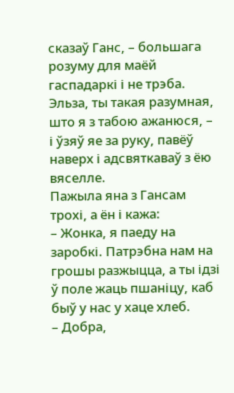сказаў Ганс, – большага розуму для маёй гаспадаркі і не трэба. Эльза, ты такая разумная, што я з табою ажанюся, – і ўзяў яе за руку, павёў наверх і адсвяткаваў з ёю вяселле.
Пажыла яна з Гансам трохі, а ён і кажа:
– Жонка, я паеду на заробкі. Патрэбна нам на грошы разжыцца, а ты ідзі ў поле жаць пшаніцу, каб быў у нас у хаце хлеб.
– Добра,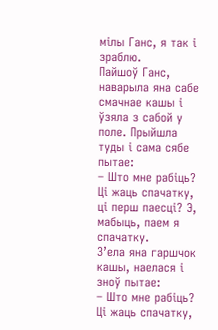мілы Ганс, я так і зраблю.
Пайшоў Ганс, наварыла яна сабе смачнае кашы і ўзяла з сабой у поле. Прыйшла туды і сама сябе пытае:
– Што мне рабіць? Ці жаць спачатку, ці перш паесці? Э, мабыць, паем я спачатку.
З’ела яна гаршчок кашы, наелася і зноў пытае:
– Што мне рабіць? Ці жаць спачатку,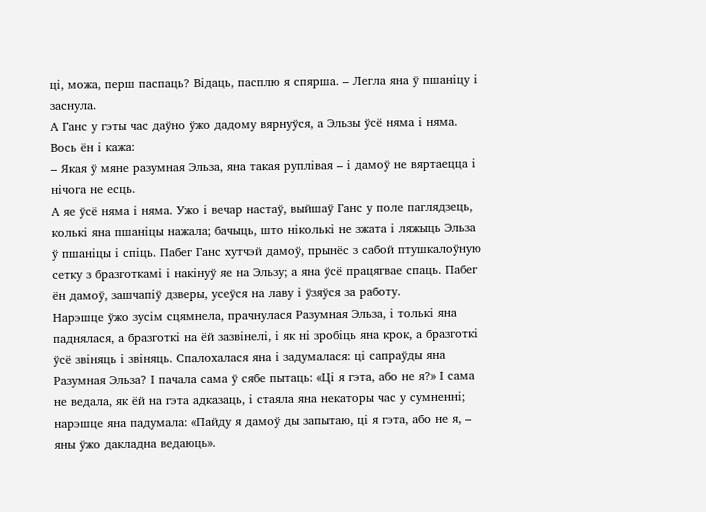ці, можа, перш паспаць? Відаць, пасплю я спярша. – Легла яна ў пшаніцу і заснула.
А Ганс у гэты час даўно ўжо дадому вярнуўся, а Эльзы ўсё няма і няма. Вось ён і кажа:
– Якая ў мяне разумная Эльза, яна такая руплівая – і дамоў не вяртаецца і нічога не есць.
А яе ўсё няма і няма. Ужо і вечар настаў, выйшаў Ганс у поле паглядзець, колькі яна пшаніцы нажала; бачыць, што ніколькі не зжата і ляжыць Эльза ў пшаніцы і спіць. Пабег Ганс хутчэй дамоў, прынёс з сабой птушкалоўную сетку з бразготкамі і накінуў яе на Эльзу; а яна ўсё працягвае спаць. Пабег ён дамоў, зашчапіў дзверы, усеўся на лаву і ўзяўся за работу.
Нарэшце ўжо зусім сцямнела, прачнулася Разумная Эльза, і толькі яна паднялася, а бразготкі на ёй зазвінелі, і як ні зробіць яна крок, а бразготкі ўсё звіняць і звіняць. Спалохалася яна і задумалася: ці сапраўды яна Разумная Эльза? І пачала сама ў сябе пытаць: «Ці я гэта, або не я?» І сама не ведала, як ёй на гэта адказаць, і стаяла яна некаторы час у сумненні; нарэшце яна падумала: «Пайду я дамоў ды запытаю, ці я гэта, або не я, – яны ўжо дакладна ведаюць».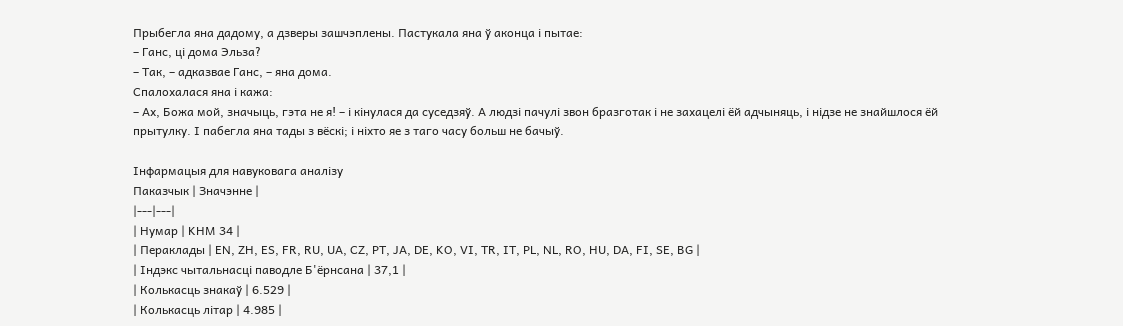Прыбегла яна дадому, а дзверы зашчэплены. Пастукала яна ў аконца і пытае:
– Ганс, ці дома Эльза?
– Так, – адказвае Ганс, – яна дома.
Спалохалася яна і кажа:
– Ах, Божа мой, значыць, гэта не я! – і кінулася да суседзяў. А людзі пачулі звон бразготак і не захацелі ёй адчыняць, і нідзе не знайшлося ёй прытулку. І пабегла яна тады з вёскі; і ніхто яе з таго часу больш не бачыў.

Інфармацыя для навуковага аналізу
Паказчык | Значэнне |
|---|---|
| Нумар | KHM 34 |
| Пераклады | EN, ZH, ES, FR, RU, UA, CZ, PT, JA, DE, KO, VI, TR, IT, PL, NL, RO, HU, DA, FI, SE, BG |
| Індэкс чытальнасці паводле Б'ёрнсана | 37,1 |
| Колькасць знакаў | 6.529 |
| Колькасць літар | 4.985 |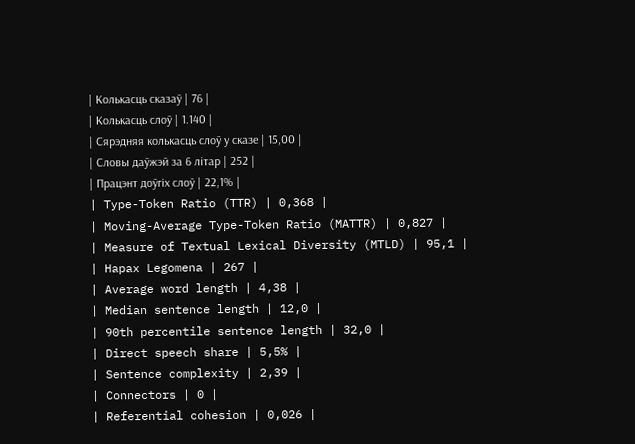| Колькасць сказаў | 76 |
| Колькасць слоў | 1.140 |
| Сярэдняя колькасць слоў у сказе | 15,00 |
| Словы даўжэй за 6 літар | 252 |
| Працэнт доўгіх слоў | 22,1% |
| Type-Token Ratio (TTR) | 0,368 |
| Moving-Average Type-Token Ratio (MATTR) | 0,827 |
| Measure of Textual Lexical Diversity (MTLD) | 95,1 |
| Hapax Legomena | 267 |
| Average word length | 4,38 |
| Median sentence length | 12,0 |
| 90th percentile sentence length | 32,0 |
| Direct speech share | 5,5% |
| Sentence complexity | 2,39 |
| Connectors | 0 |
| Referential cohesion | 0,026 |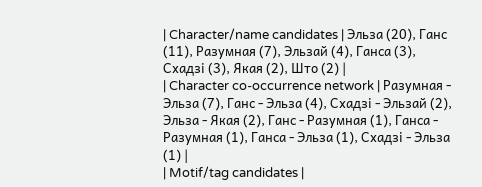| Character/name candidates | Эльза (20), Ганс (11), Разумная (7), Эльзай (4), Ганса (3), Схадзі (3), Якая (2), Што (2) |
| Character co-occurrence network | Разумная - Эльза (7), Ганс - Эльза (4), Схадзі - Эльзай (2), Эльза - Якая (2), Ганс - Разумная (1), Ганса - Разумная (1), Ганса - Эльза (1), Схадзі - Эльза (1) |
| Motif/tag candidates |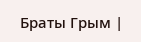Браты Грым |